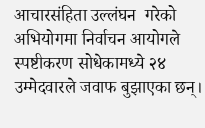आचारसंहिता उल्लंघन  गरेको अभियोगमा निर्वाचन आयोगले स्पष्टीकरण सोधेकामध्ये २४ उम्मेदवारले जवाफ बुझाएका छन्।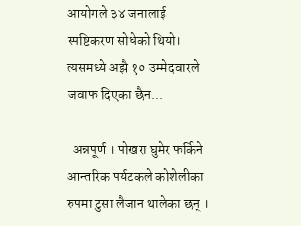आयोगले ३४ जनालाई स्पष्टिकरण सोधेको थियो। त्यसमध्ये अझै १० उम्मेदवारले जवाफ दिएका छैन...

  अन्नपूर्ण । पोखरा घुमेर फर्किने आन्तरिक पर्यटकले कोशेलीका रुपमा टुसा लैजान थालेका छन् ।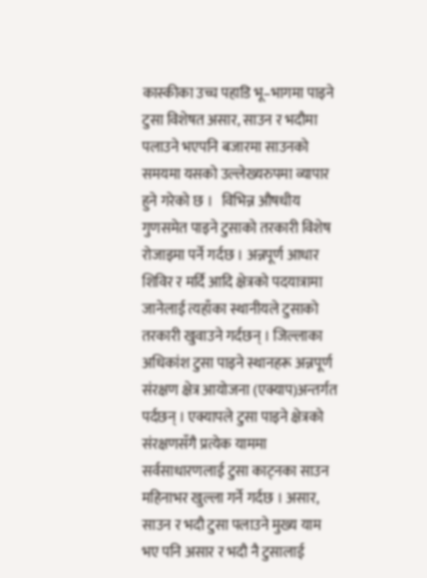कास्कीका उच्च पहाडि भू–भागमा पाइने टुसा विशेषत असार, साउन र भदौमा पलाउने भएपनि बजारमा साउनको समयमा यसको उल्लेख्यरुपमा व्यापार हुने गरेको छ ।   विभिन्न औषधीय गुणसमेत पाइने टुसाको तरकारी विशेष रोजाइमा पर्ने गर्दछ । अन्नपूर्ण आधार शिविर र मर्दि आदि क्षेत्रको पदयात्रामा जानेलाई त्यहाँका स्थानीयले टुसाको तरकारी खुवाउने गर्दछन् । जिल्लाका अधिकांश टुसा पाइने स्थानहरू अन्नपूर्ण संरक्षण क्षेत्र आयोजना (एक्याप)अन्तर्गत पर्दछन् । एक्यापले टुसा पाइने क्षेत्रको संरक्षणसँगै प्रत्येक याममा सर्वसाधारणलाई टुसा काट्नका साउन महिनाभर खुल्ला गर्ने गर्दछ । असार, साउन र भदौ टुसा पलाउने मुख्य याम भए पनि असार र भदौ नै टुसालाई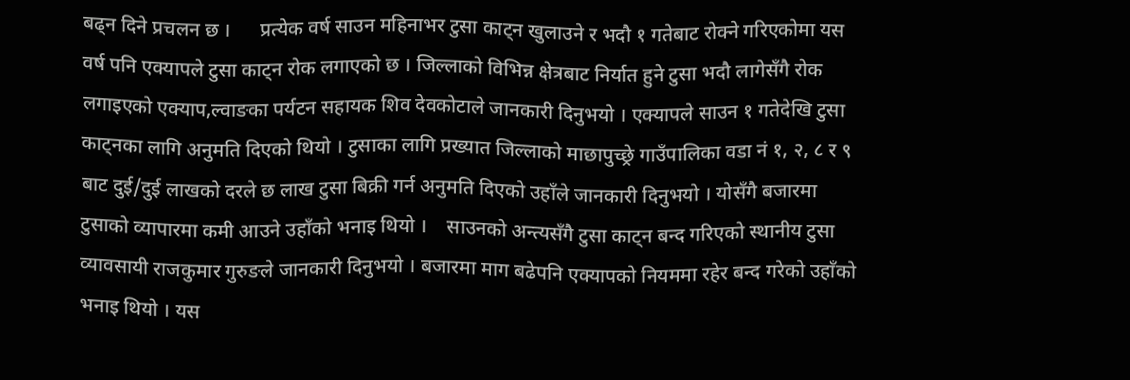बढ्न दिने प्रचलन छ ।      प्रत्येक वर्ष साउन महिनाभर टुसा काट्न खुलाउने र भदौ १ गतेबाट रोक्ने गरिएकोमा यस वर्ष पनि एक्यापले टुसा काट्न रोक लगाएको छ । जिल्लाको विभिन्न क्षेत्रबाट निर्यात हुने टुसा भदौ लागेसँगै रोक लगाइएको एक्याप,ल्वाङका पर्यटन सहायक शिव देवकोटाले जानकारी दिनुभयो । एक्यापले साउन १ गतेदेखि टुसा काट्नका लागि अनुमति दिएको थियो । टुसाका लागि प्रख्यात जिल्लाको माछापुच्छ्रे गाउँपालिका वडा नं १, २, ८ र ९ बाट दुई/दुई लाखको दरले छ लाख टुसा बिक्री गर्न अनुमति दिएको उहाँले जानकारी दिनुभयो । योसँगै बजारमा टुसाको व्यापारमा कमी आउने उहाँको भनाइ थियो ।    साउनको अन्त्यसँगै टुसा काट्न बन्द गरिएको स्थानीय टुसा व्यावसायी राजकुमार गुरुङले जानकारी दिनुभयो । बजारमा माग बढेपनि एक्यापको नियममा रहेर बन्द गरेको उहाँको भनाइ थियो । यस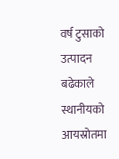वर्ष टुसाको उत्पादन बढेकाले स्थानीयको आयस्रोतमा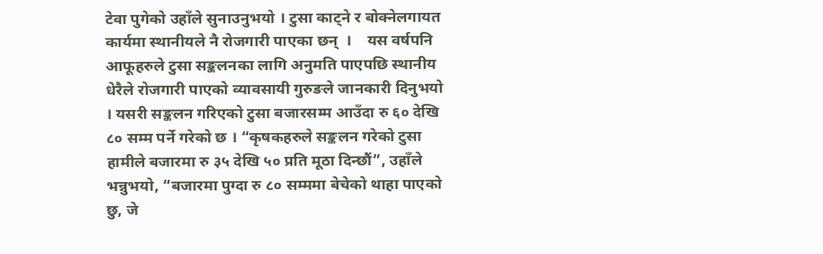टेवा पुगेको उहाँले सुनाउनुभयो । टुसा काट्ने र बोक्नेलगायत कार्यमा स्थानीयले नै रोजगारी पाएका छन्  ।    यस वर्षपनि आफूहरुले टुसा सङ्कलनका लागि अनुमति पाएपछि स्थानीय धेरैले रोजगारी पाएको व्यावसायी गुरुङले जानकारी दिनुभयो । यसरी सङ्कलन गरिएको टुसा बजारसम्म आउँदा रु ६० देखि ८० सम्म पर्ने गरेको छ । “कृषकहरुले सङ्कलन गरेको टुसा हामीले बजारमा रु ३५ देखि ५० प्रति मूठा दिन्छौं”, उहाँले भन्नुभयो, “बजारमा पुग्दा रु ८० सम्ममा बेचेको थाहा पाएको छु, जे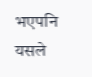भएपनि यसले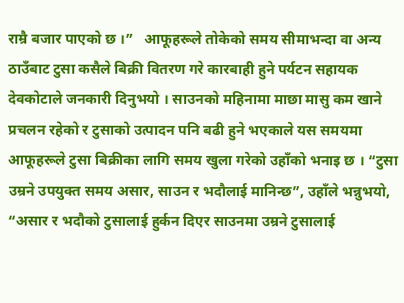राम्रै बजार पाएको छ ।”   आफूहरूले तोकेको समय सीमाभन्दा वा अन्य ठाउँबाट टुसा कसैले बिक्री वितरण गरे कारबाही हुने पर्यटन सहायक देवकोटाले जनकारी दिनुभयो । साउनको महिनामा माछा मासु कम खाने प्रचलन रहेको र टुसाको उत्पादन पनि बढी हुने भएकाले यस समयमा आफूहरूले टुसा बिक्रीका लागि समय खुला गरेको उहाँको भनाइ छ । “टुसा उम्रने उपयुक्त समय असार, साउन र भदौलाई मानिन्छ”, उहाँले भन्नुभयो, “असार र भदौको टुसालाई हुर्कन दिएर साउनमा उम्रने टुसालाई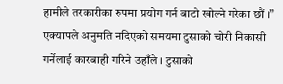हामीले तरकारीका रुपमा प्रयोग गर्न बाटो खोल्ने गरेका छौं ।”    एक्यापले अनुमति नदिएको समयमा टुसाको चोरी निकासी गर्नेलाई कारबाही गरिने उहाँले । टुसाको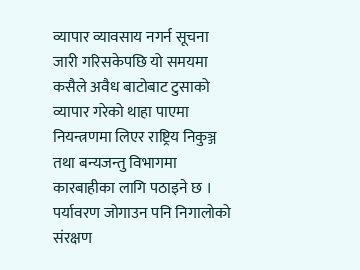व्यापार व्यावसाय नगर्न सूचना जारी गरिसकेपछि यो समयमा कसैले अवैध बाटोबाट टुसाको व्यापार गरेको थाहा पाएमा नियन्त्रणमा लिएर राष्ट्रिय निकुञ्ज तथा बन्यजन्तु विभागमा कारबाहीका लागि पठाइने छ ।    पर्यावरण जोगाउन पनि निगालोको संरक्षण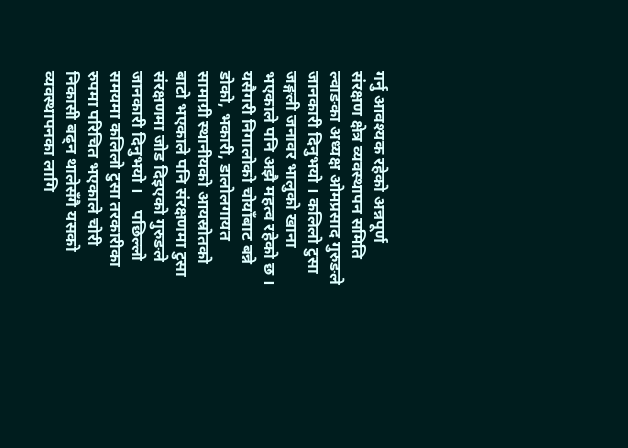गर्नु आवश्यक रहेको अन्नपूर्ण संरक्षण क्षेत्र व्यवस्थापन समिति ल्वाङका अध्यक्ष ओमप्रसाद गुरुङले जानकारी दिनुभयो । कलिलो टुसा जङ्गली जनावर भालुको खाना भएकाले पनि अझै महत्व रहेको छ ।  यसैगरी निगालोको चोयाँबाट बन्ने डोको, भकारी, डालोलगायत सामाग्री स्थानीयको आयस्रोतको बाटो भएकाले पनि संरक्षणमा टुसा संरक्षणमा जोड दिइएको गुरुङले जानकारी दिनुभयो ।    पछिल्लो समयमा कलिलो टुसा तरकारीका रुपमा परिचित भएकाले चोरी निकासी बढ्न थालेसँगै यसको व्यवस्थापनका लागि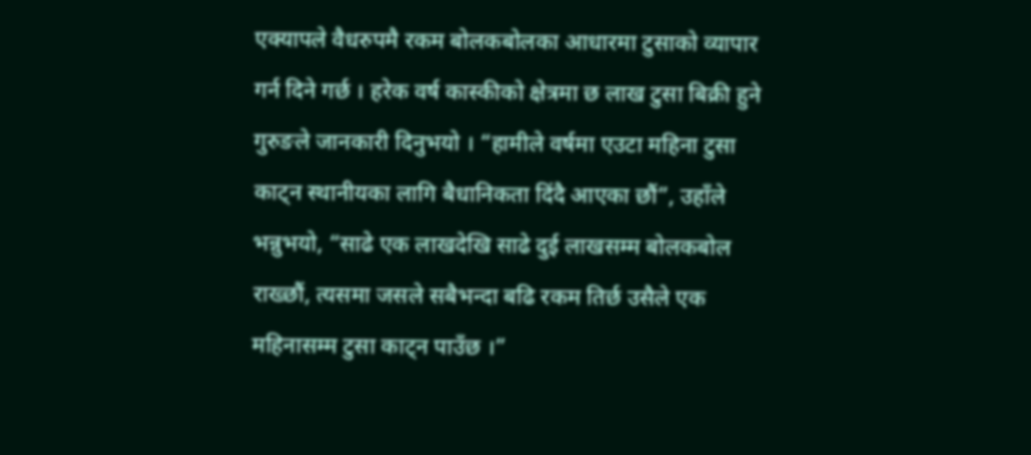एक्यापले वैधरुपमै रकम बोलकबोलका आधारमा टुसाको व्यापार गर्न दिने गर्छ । हरेक वर्ष कास्कीको क्षेत्रमा छ लाख टुसा बिक्री हुने गुरुङले जानकारी दिनुभयो । “हामीले वर्षमा एउटा महिना टुसा काट्न स्थानीयका लागि बैधानिकता दिंदै आएका छौं”, उहाँले भन्नुभयो, “साढे एक लाखदेखि साढे दुई लाखसम्म बोलकबोल राख्छौं, त्यसमा जसले सबैभन्दा बढि रकम तिर्छ उसैले एक महिनासम्म टुसा काट्न पाउँछ ।”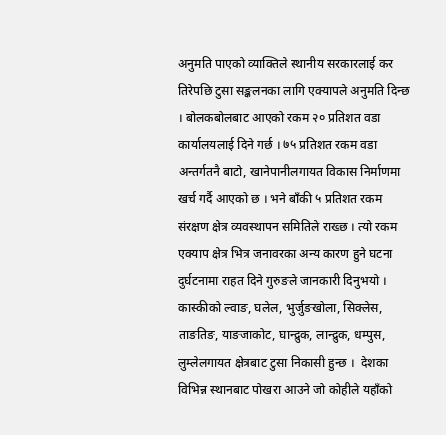अनुमति पाएको व्याक्तिले स्थानीय सरकारलाई कर तिरेपछि टुसा सङ्कलनका लागि एक्यापले अनुमति दिन्छ । बोलकबोलबाट आएको रकम २० प्रतिशत वडा कार्यालयलाई दिने गर्छ । ७५ प्रतिशत रकम वडा अन्तर्गतनै बाटो, खानेपानीलगायत विकास निर्माणमा खर्च गर्दै आएको छ । भने बाँकी ५ प्रतिशत रकम संरक्षण क्षेत्र व्यवस्थापन समितिले राख्छ । त्यो रकम एक्याप क्षेत्र भित्र जनावरका अन्य कारण हुने घटना दुर्घटनामा राहत दिने गुरुङले जानकारी दिनुभयो ।   कास्कीको ल्वाङ, घलेल, भुर्जुङखोला, सिक्लेस, ताङतिङ, याङजाकोट, घान्द्रुक, लान्द्रुक, धम्पुस, लुम्लेलगायत क्षेत्रबाट टुसा निकासी हुन्छ ।  देशका विभिन्न स्थानबाट पोखरा आउने जो कोहीले यहाँको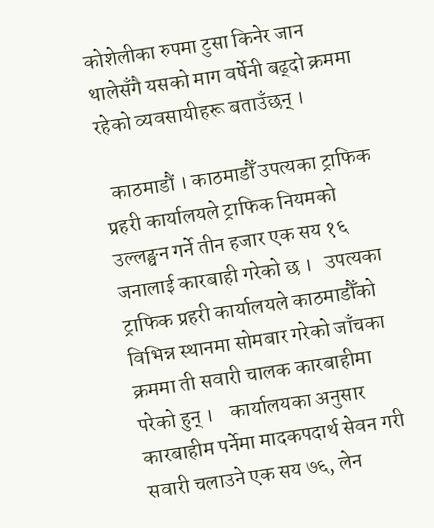कोशेलीका रुपमा टुसा किनेर जान थालेसँगै यसको माग वर्षेनी बढ्दो क्रममा रहेको व्यवसायीहरू बताउँछन् ।

  काठमाडौं । काठमाडौँ उपत्यका ट्राफिक प्रहरी कार्यालयले ट्राफिक नियमको उल्लङ्घन गर्ने तीन हजार एक सय १६ जनालाई कारबाही गरेको छ ।   उपत्यका ट्राफिक प्रहरी कार्यालयले काठमाडौँको विभिन्न स्थानमा सोमबार गरेको जाँचका क्रममा ती सवारी चालक कारबाहीमा परेको हुन् ।    कार्यालयका अनुसार कारबाहीम पर्नेमा मादकपदार्थ सेवन गरी सवारी चलाउने एक सय ७६, लेन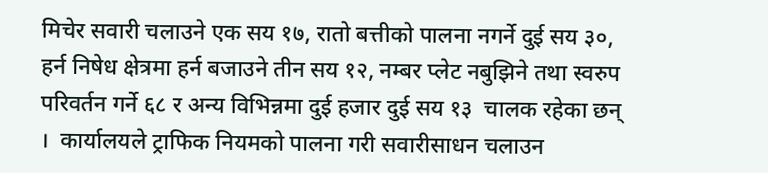मिचेर सवारी चलाउने एक सय १७, रातो बत्तीको पालना नगर्ने दुई सय ३०, हर्न निषेध क्षेत्रमा हर्न बजाउने तीन सय १२, नम्बर प्लेट नबुझिने तथा स्वरुप परिवर्तन गर्ने ६८ र अन्य विभिन्नमा दुई हजार दुई सय १३  चालक रहेका छन्  ।  कार्यालयले ट्राफिक नियमको पालना गरी सवारीसाधन चलाउन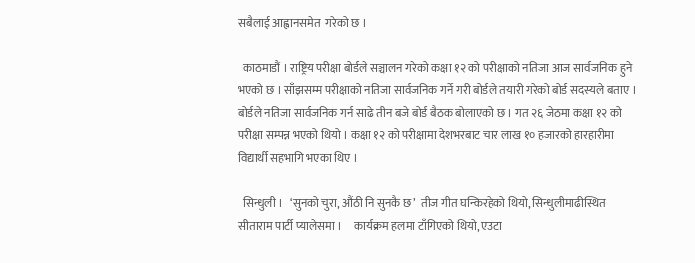सबैलाई आह्वानसमेत  गरेको छ ।

  काठमाडौं । राष्ट्रिय परीक्षा बोर्डले सञ्चालन गरेको कक्षा १२ को परीक्षाको नतिजा आज सार्वजनिक हुने भएको छ । साँझसम्म परीक्षाको नतिजा सार्वजनिक गर्ने गरी बोर्डले तयारी गरेको बोर्ड सदस्यले बताए ।   बोर्डले नतिजा सार्वजनिक गर्न साढे तीन बजे बोर्ड बैठक बोलाएको छ । गत २६ जेठमा कक्षा १२ को परीक्षा सम्पन्न भएको थियो । कक्षा १२ को परीक्षामा देशभरबाट चार लाख १० हजारको हारहारीमा विद्यार्थी सहभागि भएका थिए ।

  सिन्धुली ।   ‘सुनको चुरा, औंठी नि सुनकै छ’  तीज गीत घन्किरहेको थियो, सिन्धुलीमाढीस्थित सीताराम पार्टी प्यालेसमा ।     कार्यक्रम हलमा टाँगिएको थियो, एउटा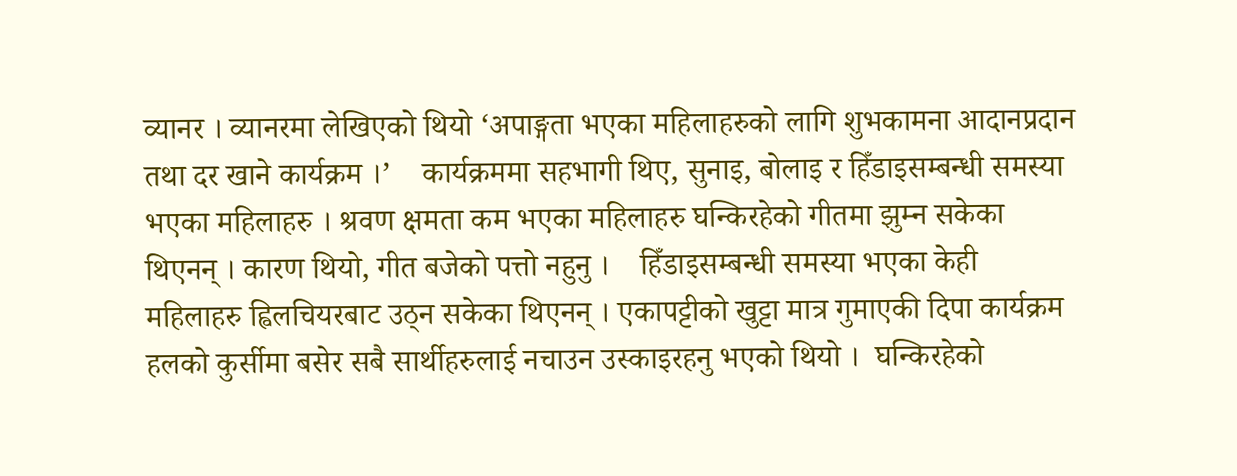व्यानर । व्यानरमा लेखिएको थियो ‘अपाङ्गता भएका महिलाहरुको लागि शुभकामना आदानप्रदान तथा दर खाने कार्यक्रम ।’    कार्यक्रममा सहभागी थिए, सुनाइ, बोलाइ र हिँडाइसम्बन्धी समस्या भएका महिलाहरु । श्रवण क्षमता कम भएका महिलाहरु घन्किरहेको गीतमा झुम्न सकेका थिएनन् । कारण थियो, गीत बजेको पत्तो नहुनु ।    हिँडाइसम्बन्धी समस्या भएका केही महिलाहरु ह्विलचियरबाट उठ्न सकेका थिएनन् । एकापट्टीको खुट्टा मात्र गुमाएकी दिपा कार्यक्रम हलको कुर्सीमा बसेर सबै सार्थीहरुलाई नचाउन उस्काइरहनु भएको थियो ।  घन्किरहेको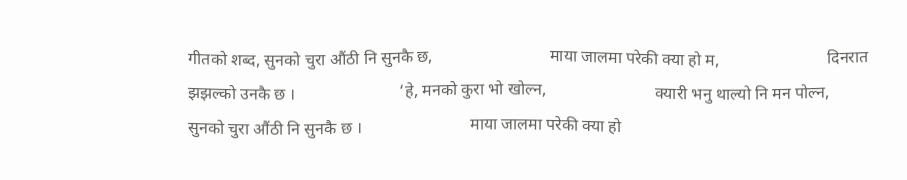गीतको शब्द, सुनको चुरा औंठी नि सुनकै छ,                            माया जालमा परेकी क्या हो म,                          दिनरात झझल्को उनकै छ ।                         ‘हे, मनको कुरा भो खोल्न,                          क्यारी भनु थाल्यो नि मन पोल्न,                          सुनको चुरा औंठी नि सुनकै छ ।                          माया जालमा परेकी क्या हो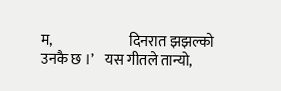म,                           दिनरात झझल्को उनकै छ ।’    यस गीतले तान्यो,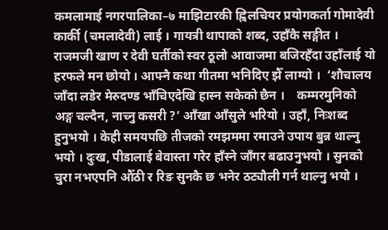कमलामाई नगरपालिका–७ माझिटारकी ह्विलचियर प्रयोगकर्ता गोमादेवी कार्की (चमलादेवी) लाई । गायत्री थापाको शब्द, उहाँकै सङ्गीत । राजमजी खाण र देवी घर्तीको स्वर ठूलो आवाजमा बजिरहँदा उहाँलाई यो हरफले मन छोयो । आफ्नै कथा गीतमा भनिदिए झैँ लाग्यो ।  ‘शौचालय जाँदा लडेर मेरुदण्ड भाँचिएदेखि हास्न सकेको छैन ।    कम्मरमुनिको अङ्ग चल्दैन, नाच्नु कसरी ?’ आँखा आँसुले भरियो । उहाँ, निःशब्द हुनुभयो । केही समयपछि तीजको रमझममा रमाउने उपाय बुन्न थाल्नु भयो । दुःख, पीडालाई बेवास्ता गरेर हाँस्ने जाँगर बढाउनुभयो । सुनको चुरा नभएपनि औँठी र रिङ सुनकै छ भनेर ठट्यौली गर्न थाल्नु भयो ।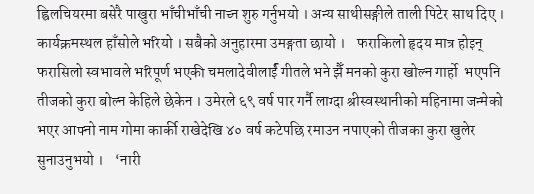ह्विलचियरमा बसेरै पाखुरा भाँचीभाँची नाच्न शुरु गर्नुभयो । अन्य साथीसङ्गीले ताली पिटेर साथ दिए । कार्यक्रमस्थल हाँसोले भरियो । सबैको अनुहारमा उमङ्गता छायो ।    फराकिलो हृदय मात्र होइन् फरासिलो स्वभावले भरिपूर्ण भएकी चमलादेवीलार्ई गीतले भने झैँ मनको कुरा खोल्न गार्हो  भएपनि तीजको कुरा बोल्न केहिले छेकेन । उमेरले ६९ वर्ष पार गर्नै लाग्दा श्रीस्वस्थानीको महिनामा जन्मेको भएर आफ्नो नाम गोमा कार्की राखेदेखि ४० वर्ष कटेपछि रमाउन नपाएको तीजका कुरा खुलेर सुनाउनुभयो ।    ‘नारी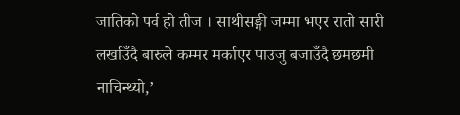जातिको पर्व हो तीज । साथीसङ्गी जम्मा भएर रातो सारी लर्खाउँदै बारुले कम्मर मर्काएर पाउजु बजाउँदै छमछमी नाचिन्थ्यो,’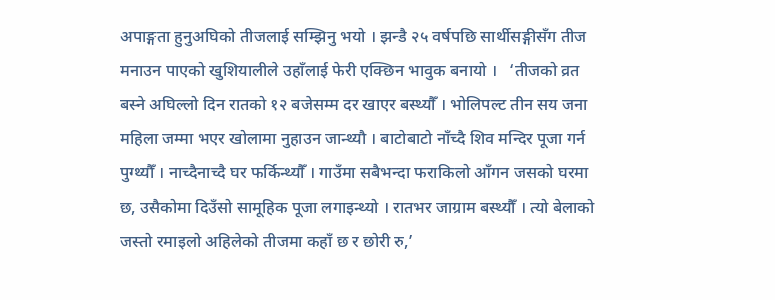अपाङ्गता हुनुअघिको तीजलाई सम्झिनु भयो । झन्डै २५ वर्षपछि सार्थीसङ्गीसँग तीज मनाउन पाएको खुशियालीले उहाँलाई फेरी एक्छिन भावुक बनायो ।   ‘तीजको व्रत बस्ने अघिल्लो दिन रातको १२ बजेसम्म दर खाएर बस्थ्यौँ । भोलिपल्ट तीन सय जना महिला जम्मा भएर खोलामा नुहाउन जान्थ्यौ । बाटोबाटो नाँच्दै शिव मन्दिर पूजा गर्न पुग्थ्यौँ । नाच्दैनाच्दै घर फर्किन्थ्यौँ । गाउँमा सबैभन्दा फराकिलो आँगन जसको घरमा छ, उसैकोमा दिउँसो सामूहिक पूजा लगाइन्थ्यो । रातभर जाग्राम बस्थ्यौँ । त्यो बेलाको जस्तो रमाइलो अहिलेको तीजमा कहाँ छ र छोरी रु,’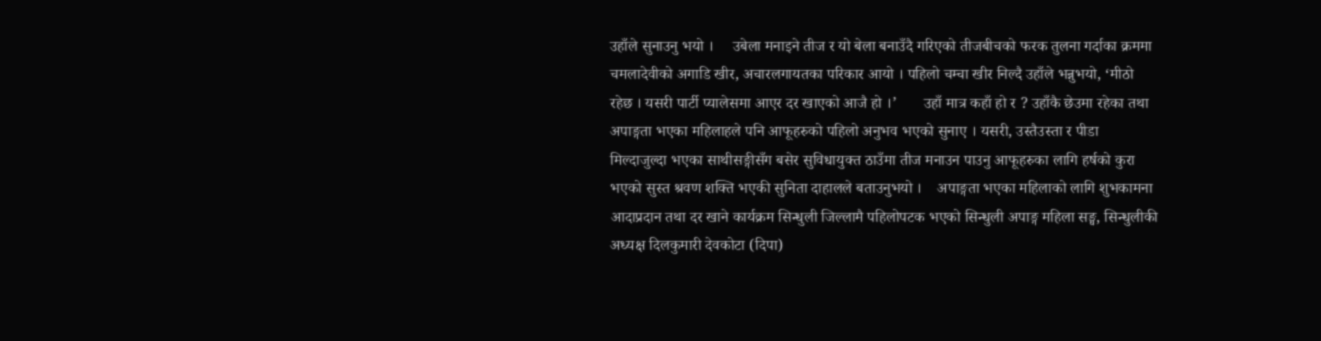उहाँले सुनाउनु भयो ।     उबेला मनाइने तीज र यो बेला बनाउँदै गरिएको तीजबीचको फरक तुलना गर्दाका क्रममा चमलादेवीको अगाडि खीर, अचारलगायतका परिकार आयो । पहिलो चम्चा खीर निल्दै उहाँले भन्नुभयो, ‘मीठो रहेछ । यसरी पार्टी प्यालेसमा आएर दर खाएको आजै हो ।’       उहाँ मात्र कहाँ हो र ? उहाँकै छेउमा रहेका तथा अपाङ्गता भएका महिलाहले पनि आफूहरुको पहिलो अनुभव भएको सुनाए । यसरी, उस्तैउस्ता र पीडा मिल्दाजुल्दा भएका साथीसङ्गीसँग बसेर सुविधायुक्त ठाउँमा तीज मनाउन पाउनु आफूहरुका लागि हर्षको कुरा भएको सुस्त श्रवण शक्ति भएकी सुनिता दाहालले बताउनुभयो ।    अपाङ्गता भएका महिलाको लागि शुभकामना आदाप्रदान तथा दर खाने कार्यक्रम सिन्धुली जिल्लामै पहिलोपटक भएको सिन्धुली अपाङ्ग महिला सङ्घ, सिन्धुलीकी अध्यक्ष दिलकुमारी देवकोटा (दिपा)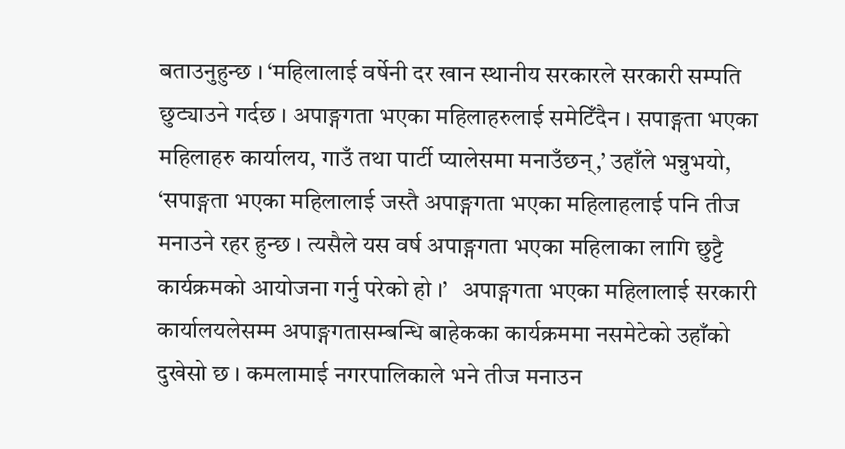बताउनुहुन्छ । ‘महिलालाई वर्षेनी दर खान स्थानीय सरकारले सरकारी सम्पति छुट्याउने गर्दछ । अपाङ्गगता भएका महिलाहरुलाई समेटिँदैन । सपाङ्गता भएका महिलाहरु कार्यालय, गाउँ तथा पार्टी प्यालेसमा मनाउँछन्,’ उहाँले भन्नुभयो, ‘सपाङ्गता भएका महिलालाई जस्तै अपाङ्गगता भएका महिलाहलाई पनि तीज मनाउने रहर हुन्छ । त्यसैले यस वर्ष अपाङ्गगता भएका महिलाका लागि छुट्टै कार्यक्रमको आयोजना गर्नु परेको हो ।’   अपाङ्गगता भएका महिलालाई सरकारी कार्यालयलेसम्म अपाङ्गगतासम्बन्धि बाहेकका कार्यक्रममा नसमेटेको उहाँको दुखेसो छ । कमलामाई नगरपालिकाले भने तीज मनाउन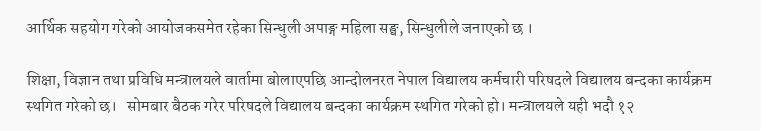आर्थिक सहयोग गरेको आयोजकसमेत रहेका सिन्धुली अपाङ्ग महिला सङ्घ, सिन्धुलीले जनाएको छ ।

शिक्षा, विज्ञान तथा प्रविधि मन्त्रालयले वार्तामा बोलाएपछि आन्दोलनरत नेपाल विद्यालय कर्मचारी परिषदले विद्यालय बन्दका कार्यक्रम स्थगित गरेको छ।   सोमबार बैठक गरेर परिषदले विद्यालय बन्दका कार्यक्रम स्थगित गरेको हो। मन्त्रालयले यही भदौ १२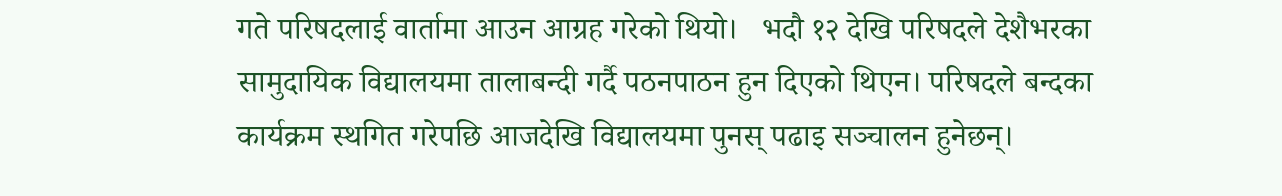गते परिषदलाई वार्तामा आउन आग्रह गरेको थियो।   भदौ १२ देखि परिषदले देशैभरका सामुदायिक विद्यालयमा तालाबन्दी गर्दै पठनपाठन हुन दिएको थिएन। परिषदले बन्दका कार्यक्रम स्थगित गरेपछि आजदेखि विद्यालयमा पुनस् पढाइ सञ्चालन हुनेछन्।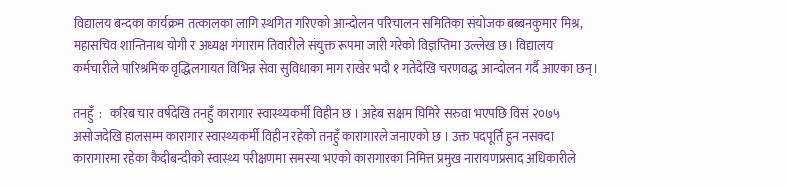विद्यालय बन्दका कार्यक्रम तत्कालका लागि स्थगित गरिएको आन्दोलन परिचालन समितिका संयोजक बब्बनकुमार मिश्र, महासचिव शान्तिनाथ योगी र अध्यक्ष गंगाराम तिवारीले संयुक्त रूपमा जारी गरेको विज्ञप्तिमा उल्लेख छ। विद्यालय कर्मचारीले पारिश्रमिक वृद्धिलगायत विभिन्न सेवा सुविधाका माग राखेर भदौ १ गतेदेखि चरणवद्ध आन्दोलन गर्दै आएका छन्।

तनहुँ  :   करिब चार वर्षदेखि तनहुँ कारागार स्वास्थ्यकर्मी विहीन छ । अहेब सक्षम घिमिरे सरुवा भएपछि विसं २०७५ असोजदेखि हालसम्म कारागार स्वास्थ्यकर्मी विहीन रहेको तनहुँ कारागारले जनाएको छ । उक्त पदपूर्ति हुन नसक्दा कारागारमा रहेका कैदीबन्दीको स्वास्थ्य परीक्षणमा समस्या भएको कारागारका निमित्त प्रमुख नारायणप्रसाद अधिकारीले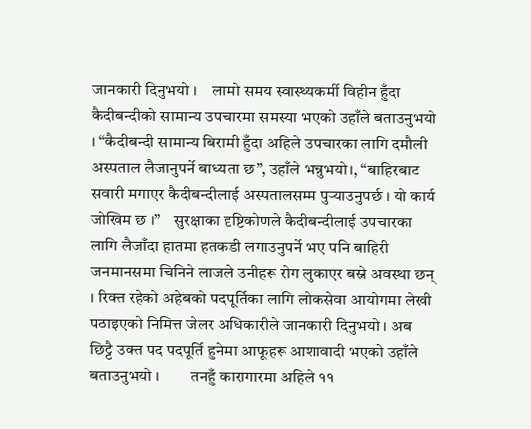जानकारी दिनुभयो ।    लामो समय स्वास्थ्यकर्मी विहीन हुँदा कैदीबन्दीको सामान्य उपचारमा समस्या भएको उहाँले बताउनुभयो । “कैदीबन्दी सामान्य बिरामी हुँदा अहिले उपचारका लागि दमौली अस्पताल लैजानुपर्ने बाध्यता छ”, उहाँले भन्नुभयो।, “बाहिरबाट सवारी मगाएर कैदीबन्दीलाई अस्पतालसम्म पुर्‍याउनुपर्छ । यो कार्य जोखिम छ ।”    सुरक्षाका दृष्टिकोणले कैदीबन्दीलाई उपचारका लागि लैजाँदा हातमा हतकडी लगाउनुपर्ने भए पनि बाहिरी जनमानसमा चिनिने लाजले उनीहरू रोग लुकाएर बस्ने अवस्था छन् । रिक्त रहेको अहेबको पदपूर्तिका लागि लोकसेवा आयोगमा लेखी पठाइएको निमित्त जेलर अधिकारीले जानकारी दिनुभयो । अब छिट्टै उक्त पद पदपूर्ति हुनेमा आफूहरू आशावादी भएको उहाँले बताउनुभयो ।        तनहुँ कारागारमा अहिले ११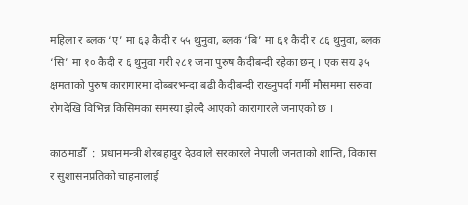महिला र ब्लक ‘ए’ मा ६३ कैदी र ५५ थुनुवा, ब्लक ‘बि’ मा ६१ कैदी र ८६ थुनुवा, ब्लक ‘सि’ मा १० कैदी र ६ थुनुवा गरी २८१ जना पुरुष कैदीबन्दी रहेका छन् । एक सय ३५ क्षमताको पुरुष कारागारमा दोब्बरभन्दा बढी कैदीबन्दी राख्नुपर्दा गर्मी मौसममा सरुवा रोगदेखि विभिन्न किसिमका समस्या झेल्दै आएको कारागारले जनाएको छ ।

काठमाडौँ  :  प्रधानमन्त्री शेरबहादुर देउवाले सरकारले नेपाली जनताको शान्ति, विकास र सुशासनप्रतिको चाहनालाई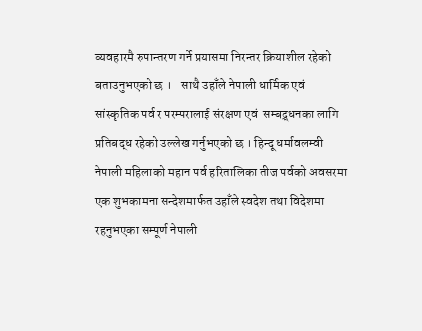व्यवहारमै रुपान्तरण गर्ने प्रयासमा निरन्तर क्रियाशील रहेको बताउनुभएको छ ।    साथै उहाँले नेपाली धार्मिक एवं सांस्कृतिक पर्व र परम्परालाई संरक्षण एवं  सम्बद्र्धनका लागि प्रतिबद्ध रहेको उल्लेख गर्नुभएको छ । हिन्दू धर्मावलम्वी नेपाली महिलाको महान पर्व हरितालिका तीज पर्वको अवसरमा एक शुभकामना सन्देशमार्फत उहाँले स्वदेश तथा विदेशमा रहनुभएका सम्पूर्ण नेपाली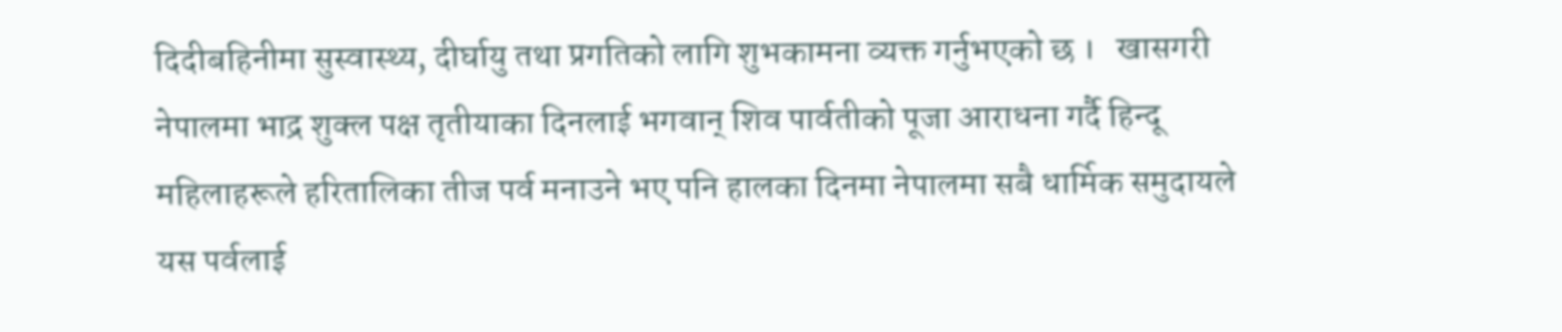दिदीबहिनीमा सुस्वास्थ्य, दीर्घायु तथा प्रगतिको लागि शुभकामना व्यक्त गर्नुभएको छ ।   खासगरी नेपालमा भाद्र शुक्ल पक्ष तृतीयाका दिनलाई भगवान् शिव पार्वतीको पूजा आराधना गर्दै हिन्दू महिलाहरूले हरितालिका तीज पर्व मनाउने भए पनि हालका दिनमा नेपालमा सबै धार्मिक समुदायले यस पर्वलाई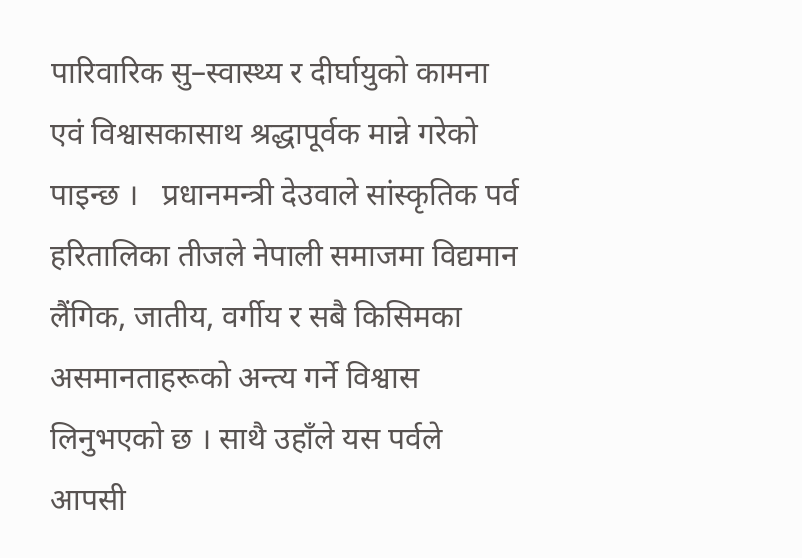पारिवारिक सु–स्वास्थ्य र दीर्घायुको कामना एवं विश्वासकासाथ श्रद्धापूर्वक मान्ने गरेको पाइन्छ ।   प्रधानमन्त्री देउवाले सांस्कृतिक पर्व हरितालिका तीजले नेपाली समाजमा विद्यमान लैंगिक, जातीय, वर्गीय र सबै किसिमका असमानताहरूको अन्त्य गर्ने विश्वास लिनुभएको छ । साथै उहाँले यस पर्वले आपसी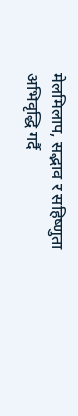मेलमिलाप, सद्भाव र सहिष्णुता अभिवृद्धि गर्दै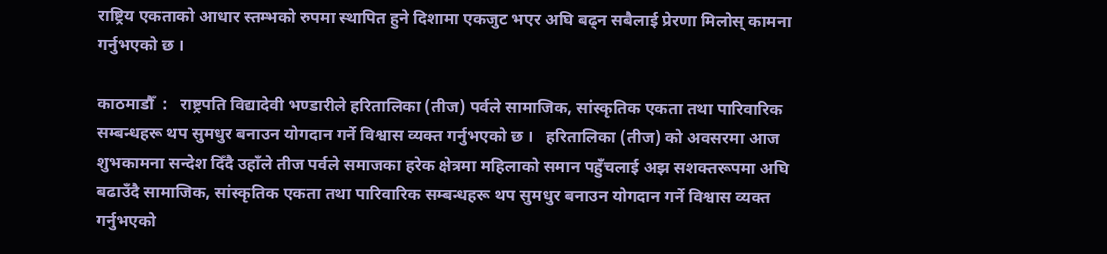राष्ट्रिय एकताको आधार स्तम्भको रुपमा स्थापित हुने दिशामा एकजुट भएर अघि बढ्न सबैलाई प्रेरणा मिलोस् कामना गर्नुभएको छ ।

काठमाडौँ  :   राष्ट्रपति विद्यादेवी भण्डारीले हरितालिका (तीज) पर्वले सामाजिक, सांस्कृतिक एकता तथा पारिवारिक सम्बन्धहरू थप सुमधुर बनाउन योगदान गर्ने विश्वास व्यक्त गर्नुभएको छ ।   हरितालिका (तीज) को अवसरमा आज शुभकामना सन्देश दिँदै उहाँले तीज पर्वले समाजका हरेक क्षेत्रमा महिलाको समान पहुँचलाई अझ सशक्तरूपमा अघि बढाउँदै सामाजिक, सांस्कृतिक एकता तथा पारिवारिक सम्बन्धहरू थप सुमधुर बनाउन योगदान गर्ने विश्वास व्यक्त गर्नुभएको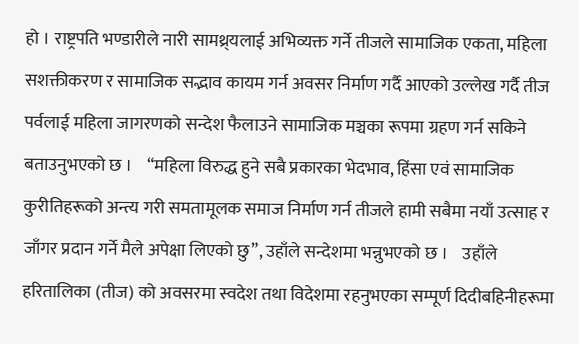हो । राष्ट्रपति भण्डारीले नारी सामथ्र्यलाई अभिव्यक्त गर्ने तीजले सामाजिक एकता, महिला सशक्तीकरण र सामाजिक सद्भाव कायम गर्न अवसर निर्माण गर्दै आएको उल्लेख गर्दै तीज पर्वलाई महिला जागरणको सन्देश फैलाउने सामाजिक मञ्चका रूपमा ग्रहण गर्न सकिने बताउनुभएको छ ।    “महिला विरुद्ध हुने सबै प्रकारका भेदभाव, हिंसा एवं सामाजिक कुरीतिहरूको अन्त्य गरी समतामूलक समाज निर्माण गर्न तीजले हामी सबैमा नयाँ उत्साह र जाँगर प्रदान गर्ने मैले अपेक्षा लिएको छु”, उहाँले सन्देशमा भन्नुभएको छ ।    उहाँले हरितालिका (तीज) को अवसरमा स्वदेश तथा विदेशमा रहनुभएका सम्पूर्ण दिदीबहिनीहरूमा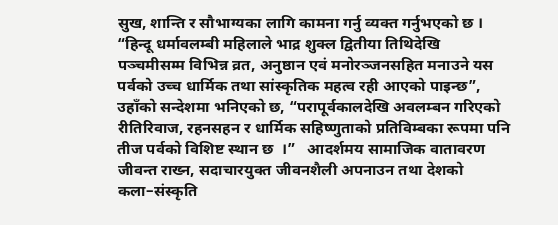सुख, शान्ति र सौभाग्यका लागि कामना गर्नु व्यक्त गर्नुभएको छ । “हिन्दू धर्मावलम्बी महिलाले भाद्र शुक्ल द्वितीया तिथिदेखि पञ्चमीसम्म विभिन्न व्रत, अनुष्ठान एवं मनोरञ्जनसहित मनाउने यस पर्वको उच्च धार्मिक तथा सांस्कृतिक महत्व रही आएको पाइन्छ”, उहाँको सन्देशमा भनिएको छ, “परापूर्वकालदेखि अवलम्बन गरिएको रीतिरिवाज, रहनसहन र धार्मिक सहिष्णुताको प्रतिविम्बका रूपमा पनि तीज पर्वको विशिष्ट स्थान छ  ।”   आदर्शमय सामाजिक वातावरण जीवन्त राख्न, सदाचारयुक्त जीवनशैली अपनाउन तथा देशको कला–संस्कृति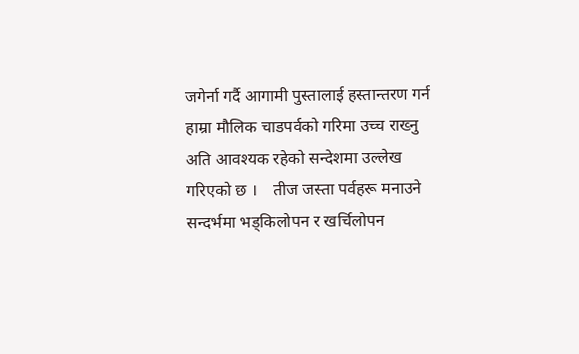जगेर्ना गर्दै आगामी पुस्तालाई हस्तान्तरण गर्न हाम्रा मौलिक चाडपर्वको गरिमा उच्च राख्नु अति आवश्यक रहेको सन्देशमा उल्लेख गरिएको छ ।    तीज जस्ता पर्वहरू मनाउने सन्दर्भमा भड्किलोपन र खर्चिलोपन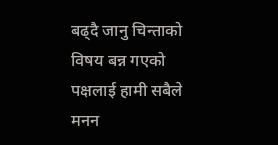बढ्दै जानु चिन्ताको विषय बन्न गएको पक्षलाई हामी सबैले मनन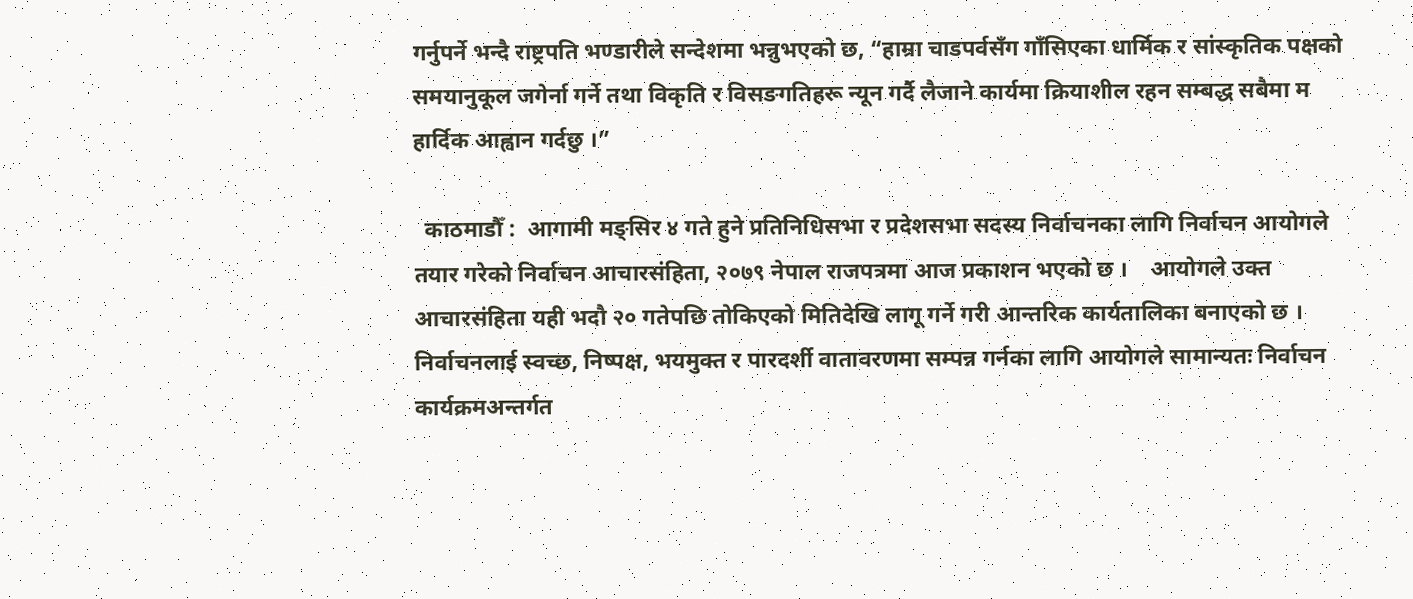गर्नुपर्ने भन्दै राष्ट्रपति भण्डारीले सन्देशमा भन्नुभएको छ, “हाम्रा चाडपर्वसँग गाँसिएका धार्मिक र सांस्कृतिक पक्षको समयानुकूल जगेर्ना गर्ने तथा विकृति र विसङगतिहरू न्यून गर्दै लैजाने कार्यमा क्रियाशील रहन सम्बद्ध सबैमा म हार्दिक आह्वान गर्दछु ।”

  काठमाडौँ :  आगामी मङ्सिर ४ गते हुने प्रतिनिधिसभा र प्रदेशसभा सदस्य निर्वाचनका लागि निर्वाचन आयोगले तयार गरेको निर्वाचन आचारसंहिता, २०७९ नेपाल राजपत्रमा आज प्रकाशन भएको छ ।    आयोगले उक्त आचारसंहिता यही भदौ २० गतेपछि तोकिएको मितिदेखि लागू गर्ने गरी आन्तरिक कार्यतालिका बनाएको छ । निर्वाचनलाई स्वच्छ, निष्पक्ष, भयमुक्त र पारदर्शी वातावरणमा सम्पन्न गर्नका लागि आयोगले सामान्यतः निर्वाचन कार्यक्रमअन्तर्गत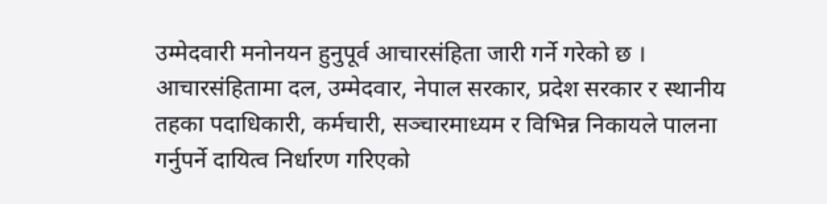उम्मेदवारी मनोनयन हुनुपूर्व आचारसंहिता जारी गर्ने गरेको छ । आचारसंहितामा दल, उम्मेदवार, नेपाल सरकार, प्रदेश सरकार र स्थानीय तहका पदाधिकारी, कर्मचारी, सञ्चारमाध्यम र विभिन्न निकायले पालना गर्नुपर्ने दायित्व निर्धारण गरिएको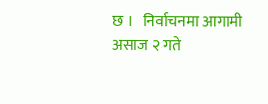छ ।   निर्वाचनमा आगामी असाज २ गते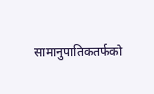सामानुपातिकतर्फको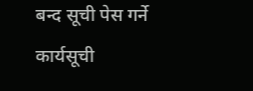बन्द सूची पेस गर्ने कार्यसूची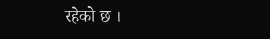रहेको छ ।